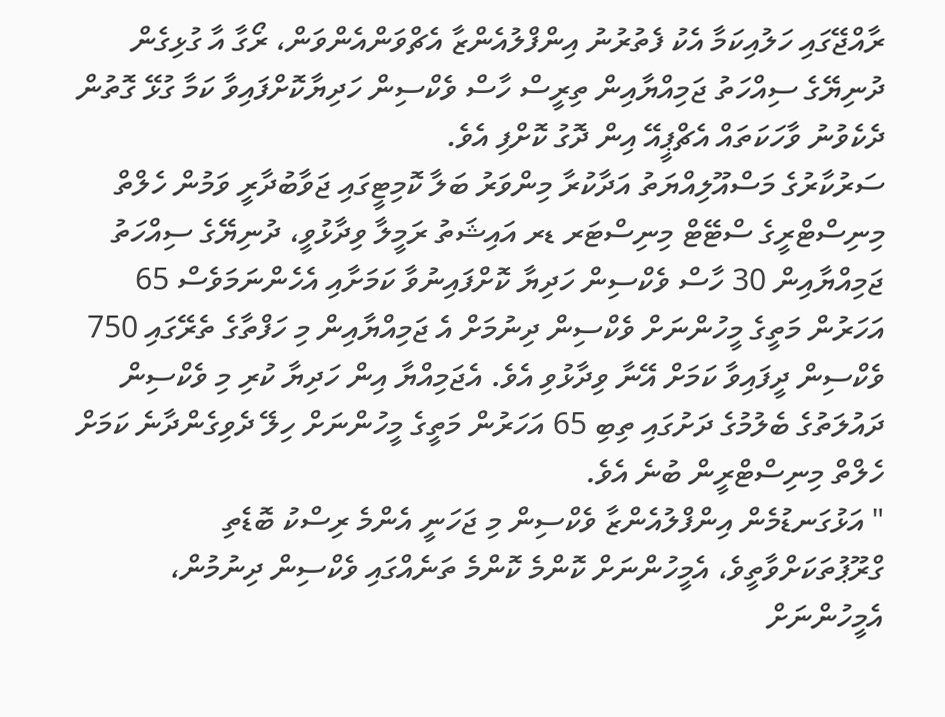ރާއްޖޭގައި ހަލުއިކަމާ އެކު ފެތުރުނު އިންފްލުއެންޒާ އެޗްވަންއެންވަން، ރޯގާ އާ ގުޅިގެން ދުނިޔޭގެ ސިއްހަތު ޖަމިއްޔާއިން ތިރީސް ހާސް ވެކްސިން ހަދިޔާކޮށްފައިވާ ކަމާ ގުޅޭ ގޮތުން ދެކެވުނު ވާހަކަތައް އެޗްޕީއޭ އިން ދޮގު ކޮށްފި އެވެ.
ސަރުކާރުގެ މަސްއޫލިއްޔަތު އަދާކުރާ މިންވަރު ބަލާ ކޮމިޓީގައި ޖަވާބުދާރީ ވަމުން ހެލްތް މިނިސްޓްރީގެ ސްޓޭޓް މިނިސްޓަރ ޑރ އައިޝަތު ރަމީލާ ވިދާޅުވީ، ދުނިޔޭގެ ސިއްހަތު ޖަމިއްޔާއިން 30 ހާސް ވެކްސިން ހަދިޔާ ކޮށްފައިނުވާ ކަމަށާއި އެހެންނަމަވެސް 65 އަހަރުން މަތީގެ މީހުންނަށް ވެކްސިން ދިނުމަށް އެ ޖަމިއްޔާއިން މި ހަފްތާގެ ތެރޭގައި 750 ވެކްސިން ދީފައިވާ ކަމަށް އޭނާ ވިދާޅުވި އެވެ. އެޖަމިއްޔާ އިން ހަދިޔާ ކުރި މި ވެކްސިން ދައުލަތުގެ ބެލުމުގެ ދަށުގައި ތިބި 65 އަހަރުން މަތީގެ މީހުންނަށް ހިލޭ ދެވިގެންދާނެ ކަމަށް ހެލްތް މިނިސްޓްރީން ބުނެ އެވެ.
" އަޅުގަނޑުމެން އިންފްލުއެންޒާ ވެކްސިން މި ޖަހަނީ އެންމެ ރިސްކު ބޮޑެތި ގްރޫޕުތަކަށްވާތީވެ، އެމީހުންނަށް ކޮންމެ ކޮންމެ ތަނެއްގައި ވެކްސިން ދިނުމުން، އެމީހުންނަށް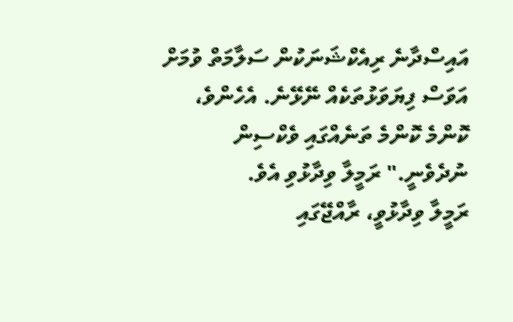އައިސްދާނެ ރިއެކްޝަނަކުން ސަލާމަތް ވުމަށް އަވަސް ފިޔަވަޅުތަކެއް ނޭޅޭނެ. އެހެންވެ، ކޮންމެ ކޮންމެ ތަނެއްގައި ވެކްސިން ނުދެވެނީ." ރަމީލާ ވިދާޅުވި އެވެ.
ރަމީލާ ވިދާޅުވީ، ރާއްޖޭގައި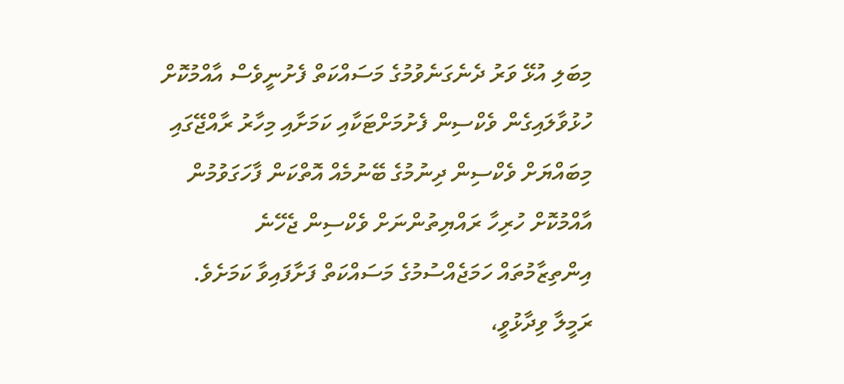މިބަލި އުޅޭ ވަރު ދެނެގަނެވުމުގެ މަސައްކަތް ފެށުނީވެސް އާއްމުކޮށް ހުޅުވާލައިގެން ވެކްސިން ފެށުމަށްޓަކާއި ކަމަށާއި މިހާރު ރާއްޖޭގައި މިބައްޔަށް ވެކްސިން ދިނުމުގެ ބޭނުމެއް އޮތްކަން ފާހަގަވުމުން އާއްމުކޮށް ހުރިހާ ރައްޔިތުންނަށް ވެކްސިން ޖެހޭނެ އިންތިޒާމުތައް ހަމަޖެއްސުމުގެ މަސައްކަތް ފަށާފައިވާ ކަމަށެވެ.
ރަމީލާ ވިދާޅުވީ،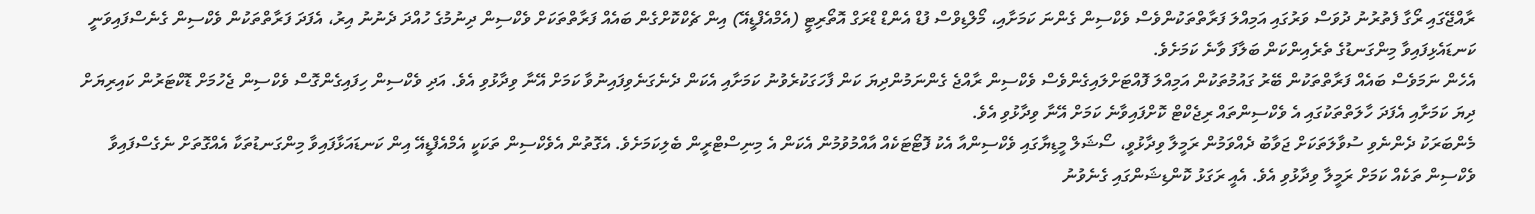ރާއްޖޭގައި ރޯގާ ފެތުރުނު ދުވަސް ވަރުގައި އަމިއްލަ ފަރާތްތަކުންވެސް ވެކްސިން ގެންނަ ކަމަށާއި، މޯލްޑިވްސް ފުޑް އެންޑް ޑްރަގް އޮތޯރިޓީ (އެމްއެފްޑީއޭ) އިން ޗެކްކޮށްގެން ބައެއް ފަރާތްތަކަށް ވެކްސިން ދިނުމުގެ ހުއްދަ ދެނުނު އިރު، އެފަދަ ފަރާތްތަކުން ވެކްސިން ގެނެސްފައިވަނީ ކަނޑައެޅިފައިވާ މިންގަނޑުގެ ތެރެއިންކަން ބަލާފަ ވާނެ ކަމަށެވެ.
އެހެން ނަމަވެސް ބައެއް ފަރާތްތަކުން ބޭރު ގައުމުތަކުން އަމިއްލަ ފޮއްޓަށްލައިގެންވެސް ވެކްސިން ރާއްޖެ ގެންނަމުންދިޔަ ކަން ފާހަގަކުރެވުނު ކަމަށާއި އެކަން ދެނެގަނެވިފައިނުވާ ކަމަށް އޭނާ ވިދާޅުވި އެވެ. އަދި ވެކްސިން ހިފައިގެންގޮސް ވެކްސިން ޖެހުމަށް ޑޮކްޓަރުން ކައިރިޔަށް ދިޔަ ކަމަށާއި އެފަދަ ހާލަތްތަކުގައި އެ ވެކްސިންތައް ރިޖެކްޓް ކޮށްފައިވާނެ ކަމަށް އޭނާ ވިދާޅުވި އެވެ.
މެންބަރަކު ދެންނެވި ސުވާލަތަކަށް ޖަވާބު ދެއްވަމުން ރަމީލާ ވިދާޅުވީ، ސޯޝަލް މީޑިޔާގައި ވެކްސިންއާ އެކު ފޮޓޯޓަކެއް އާއްމުވުމުން އެކަން އެ މިނިސްޓްރީން ބެލިކަމަށެވެ. އެގޮތުން އެވެކްސިން ތަކަކީ އެމްއެފްޑީއޭ އިން ކަނޑައަޅާފައިވާ މިންގަނޑުތަކާ އެއްގޮތަށް ނެގެސްފައިވާ ވެކްސިން ތަކެއް ކަމަށް ރަމީލާ ވިދާޅުވި އެވެ. އެއީ ރަގަޅު ކޮންޑިޝަންގައި ގެނެވުނު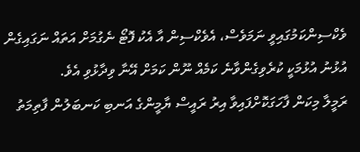ވެކްސިންކަމުގައިވީ ނަމަވެސް، އެވެކްސިން އާ އެކު ފޮޓޯ ނެގުމަށް އަތައް ނަގައިގެން އުޅުނު އުޅުމަކީ ކުރެވިގެންވާނެ ކަމެއް ނޫން ކަމަށް އޭނާ ވިދާޅުވި އެވެ.
ރަމީލާ މިކަން ފާހަގަކޮށްފައިވާ އިރު ރައީސް ޔާމީންގެ އަނބި ކަނބަލުން ފާތިމަތު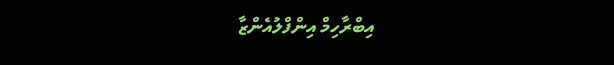އިބްރާހިމް އިންފްލުއެންޒާ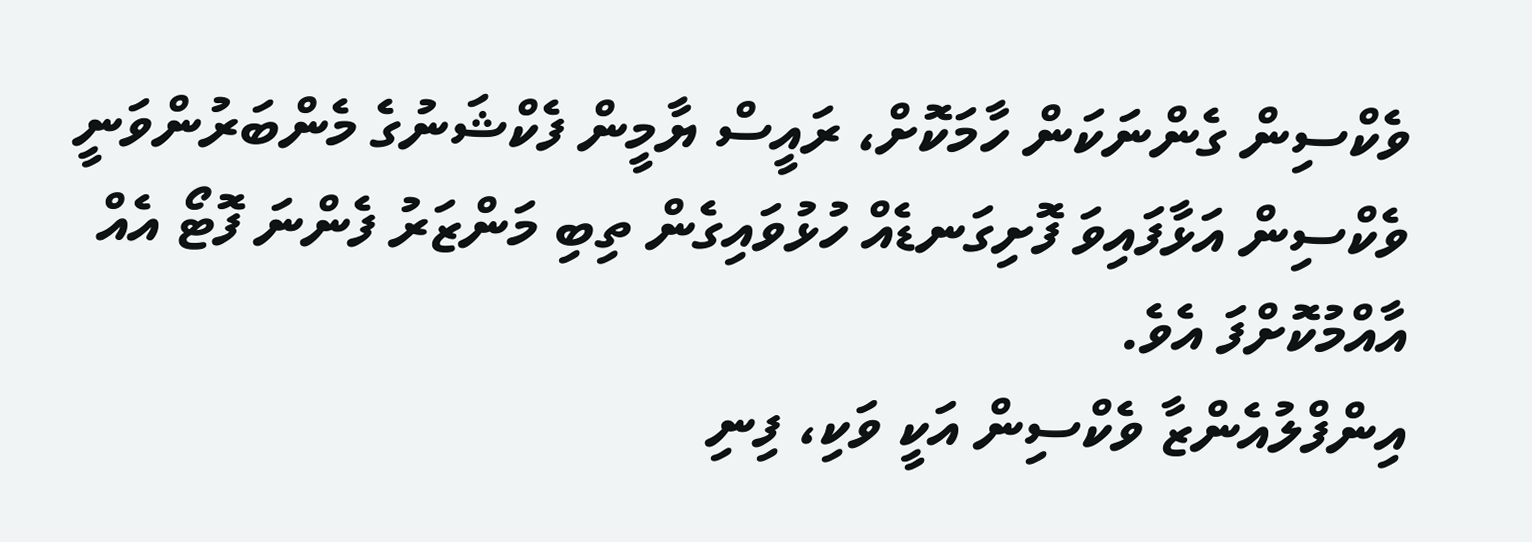ވެކްސިން ގެންނަކަން ހާމަކޮށް، ރައީސް ޔާމީން ފެކްޝަނުގެ މެންބަރުންވަނީ ވެކްސިން އަޅާފައިވަ ފޮށިގަނޑެއް ހުޅުވައިގެން ތިބި މަންޒަރު ފެންނަ ފޮޓޯ އެއް އާއްމުކޮށްފަ އެވެ.
އިންފްލުއެންޒާ ވެކްސިން އަކީ ވަކި، ފިނި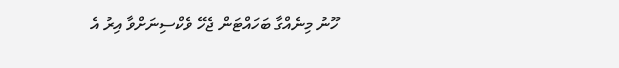ހޫނު މިނެއްގާ ބަހައްޓަން ޖެހޭ ވެކްސިނަށްވާ އިރު އެ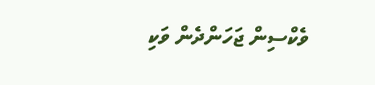ވެކްސިން ޖަހަންދެން ވަކި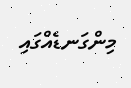މިންގަނޑެއްގައި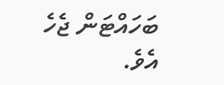ބަހައްޓަން ޖެހެ އެވެ.